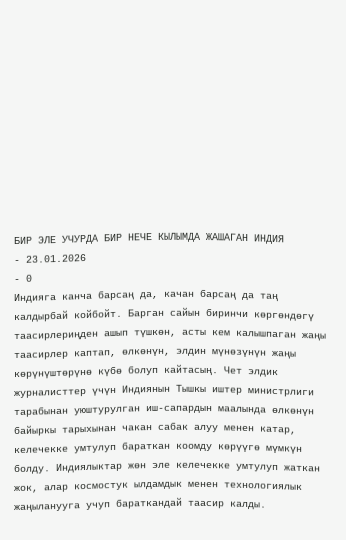БИР ЭЛЕ УЧУРДА БИР НЕЧЕ КЫЛЫМДА ЖАШАГАН ИНДИЯ
- 23.01.2026
- 0
Индияга канча барсаң да, качан барсаң да таң калдырбай койбойт. Барган сайын биринчи көргөндөгү таасирлериңден ашып түшкөн, асты кем калышпаган жаңы таасирлер каптап, өлкөнүн, элдин мүнөзүнүн жаңы көрүнүштөрүнө күбө болуп кайтасың. Чет элдик журналисттер үчүн Индиянын Тышкы иштер министрлиги тарабынан уюштурулган иш-сапардын маалында өлкөнүн байыркы тарыхынан чакан сабак алуу менен катар, келечекке умтулуп бараткан коомду көрүүгө мүмкүн болду. Индиялыктар жөн эле келечекке умтулуп жаткан жок, алар космостук ылдамдык менен технологиялык жаңыланууга учуп бараткандай таасир калды.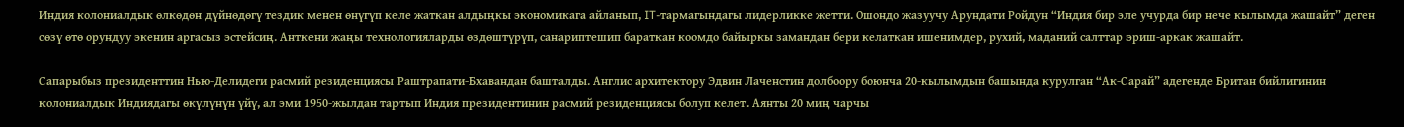Индия колониалдык өлкөдөн дүйнөдөгү тездик менен өнүгүп келе жаткан алдыңкы экономикага айланып, IT-тармагындагы лидерликке жетти. Ошондо жазуучу Арундати Ройдун “Индия бир эле учурда бир нече кылымда жашайт” деген сөзү өтө орундуу экенин аргасыз эстейсиң. Анткени жаңы технологияларды өздөштүрүп, санариптешип бараткан коомдо байыркы замандан бери келаткан ишенимдер, рухий, маданий салттар эриш-аркак жашайт.

Сапарыбыз президенттин Нью-Делидеги расмий резиденциясы Раштрапати-Бхавандан башталды. Англис архитектору Эдвин Лаченстин долбоору боюнча 20-кылымдын башында курулган “Ак-Сарай” адегенде Британ бийлигинин колониалдык Индиядагы өкүлүнүн үйү, ал эми 1950-жылдан тартып Индия президентинин расмий резиденциясы болуп келет. Аянты 20 миң чарчы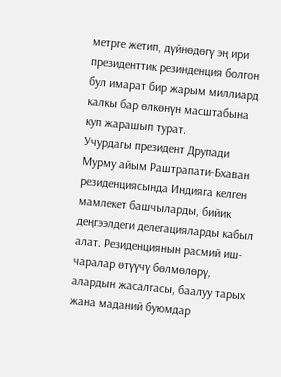метрге жетип, дүйнөдөгү эң ири президенттик резинденция болгон бул имарат бир жарым миллиард калкы бар өлкөнүн масштабына куп жарашып турат.
Учурдагы президент Друпади Мурму айым Раштрапати-Бхаван резиденциясында Индияга келген мамлекет башчыларды, бийик деңгээлдеги делегацияларды кабыл алат. Резиденциянын расмий иш-чаралар өтүүчү бөлмөлөрү, алардын жасалгасы, баалуу тарых жана маданий буюмдар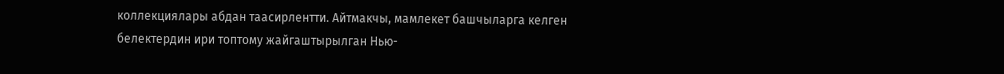коллекциялары абдан таасирлентти. Айтмакчы, мамлекет башчыларга келген белектердин ири топтому жайгаштырылган Нью-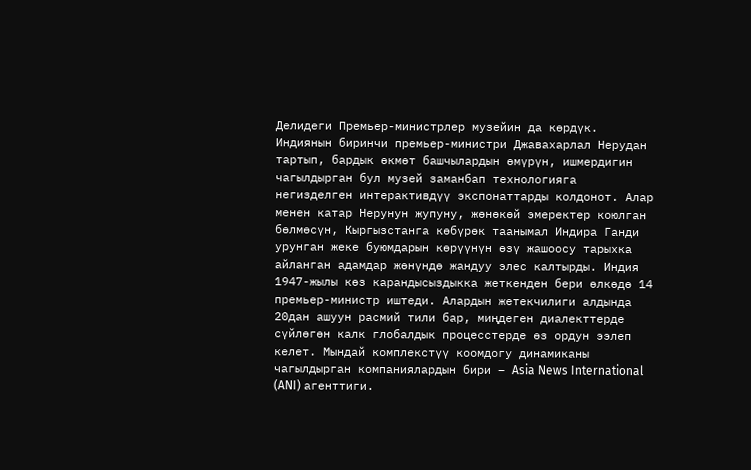Делидеги Премьер-министрлер музейин да көрдүк.
Индиянын биринчи премьер-министри Джавахарлал Нерудан тартып, бардык өкмөт башчылардын өмүрүн, ишмердигин чагылдырган бул музей заманбап технологияга негизделген интерактивдүү экспонаттарды колдонот. Алар менен катар Нерунун жупуну, жөнөкөй эмеректер коюлган бөлмөсүн, Кыргызстанга көбүрөк таанымал Индира Ганди урунган жеке буюмдарын көрүүнүн өзү жашоосу тарыхка айланган адамдар жөнүндө жандуу элес калтырды. Индия 1947-жылы көз карандысыздыкка жеткенден бери өлкөдө 14 премьер-министр иштеди. Алардын жетекчилиги алдында 20дан ашуун расмий тили бар, миңдеген диалекттерде сүйлөгөн калк глобалдык процесстерде өз ордун ээлеп келет. Мындай комплекстүү коомдогу динамиканы чагылдырган компаниялардын бири – Asia News International (ANI) агенттиги.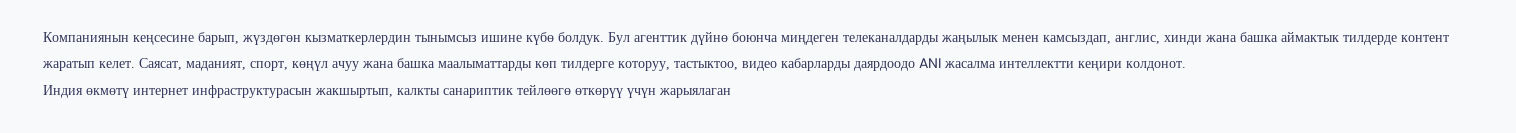Компаниянын кеңсесине барып, жүздөгөн кызматкерлердин тынымсыз ишине күбө болдук. Бул агенттик дүйнө боюнча миңдеген телеканалдарды жаңылык менен камсыздап, англис, хинди жана башка аймактык тилдерде контент жаратып келет. Саясат, маданият, спорт, көңүл ачуу жана башка маалыматтарды көп тилдерге которуу, тастыктоо, видео кабарларды даярдоодо ANI жасалма интеллектти кеңири колдонот.
Индия өкмөтү интернет инфраструктурасын жакшыртып, калкты санариптик тейлөөгө өткөрүү үчүн жарыялаган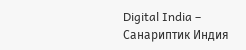Digital India – Санариптик Индия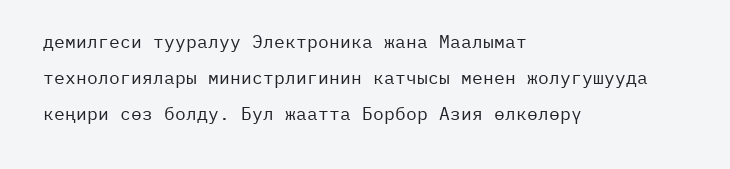демилгеси тууралуу Электроника жана Маалымат технологиялары министрлигинин катчысы менен жолугушууда кеңири сөз болду. Бул жаатта Борбор Азия өлкөлөрү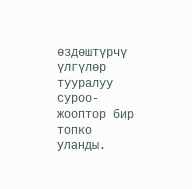өздөштүрчү үлгүлөр тууралуу суроо-жооптор бир топко уланды.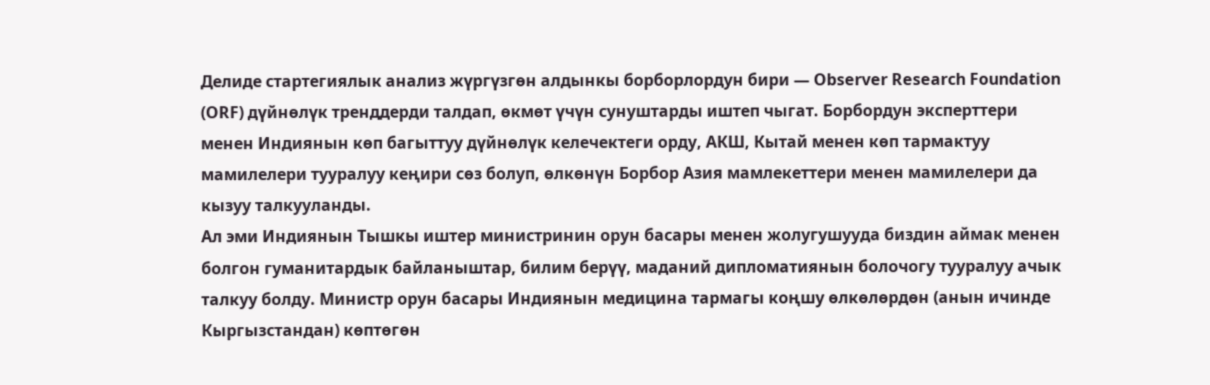Делиде стартегиялык анализ жүргүзгөн алдынкы борборлордун бири — Observer Research Foundation (ORF) дүйнөлүк тренддерди талдап, өкмөт үчүн сунуштарды иштеп чыгат. Борбордун эксперттери менен Индиянын көп багыттуу дүйнөлүк келечектеги орду, АКШ, Кытай менен көп тармактуу мамилелери тууралуу кеңири сөз болуп, өлкөнүн Борбор Азия мамлекеттери менен мамилелери да кызуу талкууланды.
Ал эми Индиянын Тышкы иштер министринин орун басары менен жолугушууда биздин аймак менен болгон гуманитардык байланыштар, билим берүү, маданий дипломатиянын болочогу тууралуу ачык талкуу болду. Министр орун басары Индиянын медицина тармагы коңшу өлкөлөрдөн (анын ичинде Кыргызстандан) көптөгөн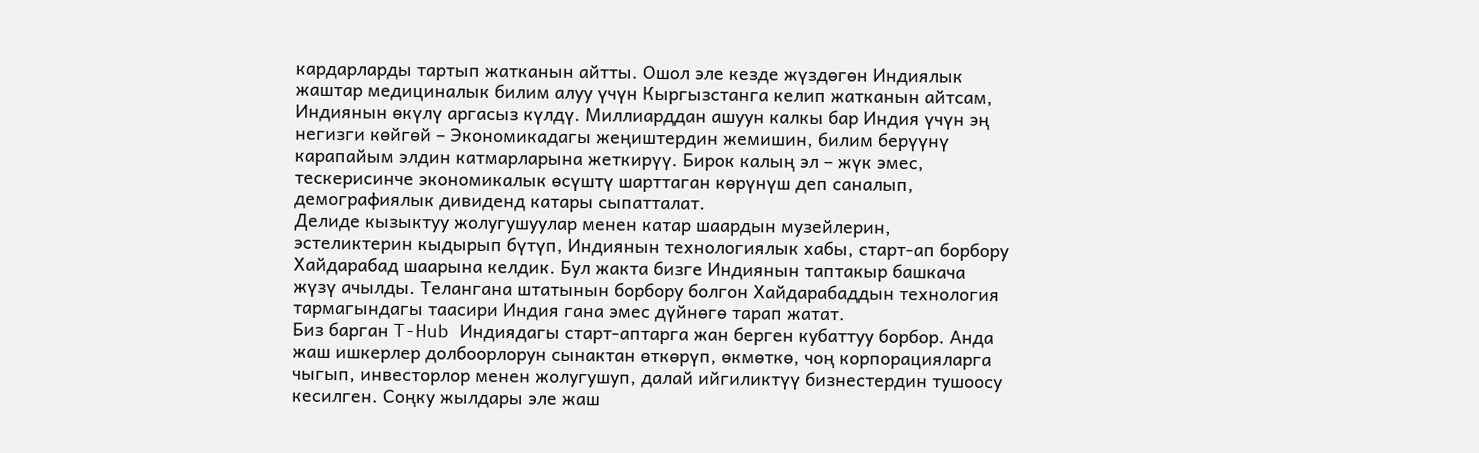кардарларды тартып жатканын айтты. Ошол эле кезде жүздөгөн Индиялык жаштар медициналык билим алуу үчүн Кыргызстанга келип жатканын айтсам, Индиянын өкүлү аргасыз күлдү. Миллиарддан ашуун калкы бар Индия үчүн эң негизги көйгөй – Экономикадагы жеңиштердин жемишин, билим берүүнү карапайым элдин катмарларына жеткирүү. Бирок калың эл – жүк эмес, тескерисинче экономикалык өсүштү шарттаган көрүнүш деп саналып, демографиялык дивиденд катары сыпатталат.
Делиде кызыктуу жолугушуулар менен катар шаардын музейлерин, эстеликтерин кыдырып бүтүп, Индиянын технологиялык хабы, старт-ап борбору Хайдарабад шаарына келдик. Бул жакта бизге Индиянын таптакыр башкача жүзү ачылды. Телангана штатынын борбору болгон Хайдарабаддын технология тармагындагы таасири Индия гана эмес дүйнөгө тарап жатат.
Биз барган T-Hub Индиядагы старт-аптарга жан берген кубаттуу борбор. Анда жаш ишкерлер долбоорлорун сынактан өткөрүп, өкмөткө, чоң корпорацияларга чыгып, инвесторлор менен жолугушуп, далай ийгиликтүү бизнестердин тушоосу кесилген. Соңку жылдары эле жаш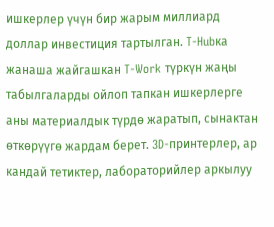ишкерлер үчүн бир жарым миллиард доллар инвестиция тартылган. T-Hubка жанаша жайгашкан T-Work түркүн жаңы табылгаларды ойлоп тапкан ишкерлерге аны материалдык түрдө жаратып, сынактан өткөрүүгө жардам берет. 3D-принтерлер, ар кандай тетиктер, лабораторийлер аркылуу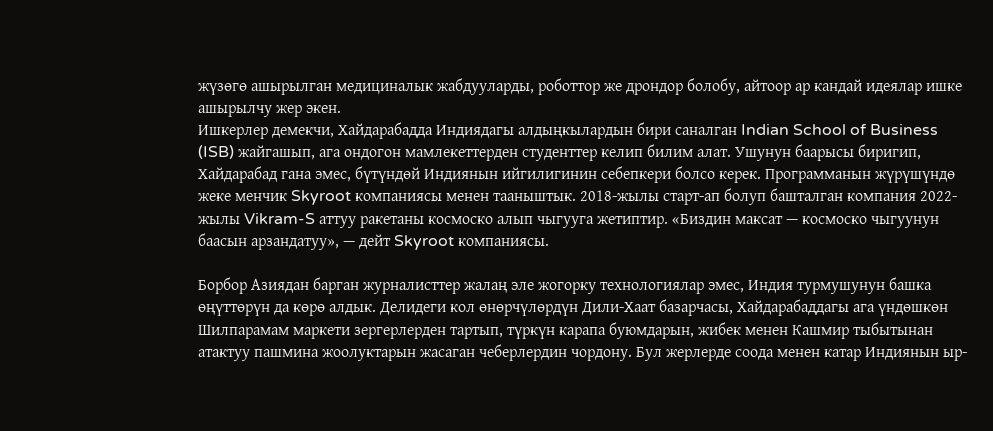жүзөгө ашырылган медициналык жабдууларды, роботтор же дрондор болобу, айтоор ар кандай идеялар ишке ашырылчу жер экен.
Ишкерлер демекчи, Хайдарабадда Индиядагы алдыңкылардын бири саналган Indian School of Business (ISB) жайгашып, ага ондогон мамлекеттерден студенттер келип билим алат. Ушунун баарысы биригип, Хайдарабад гана эмес, бүтүндөй Индиянын ийгилигинин себепкери болсо керек. Программанын жүрүшүндө жеке менчик Skyroot компаниясы менен тааныштык. 2018-жылы старт-ап болуп башталган компания 2022-жылы Vikram-S аттуу ракетаны космоско алып чыгууга жетиптир. «Биздин максат — космоско чыгуунун баасын арзандатуу», — дейт Skyroot компаниясы.

Борбор Азиядан барган журналисттер жалаң эле жогорку технологиялар эмес, Индия турмушунун башка өңүттөрүн да көрө алдык. Делидеги кол өнөрчүлөрдүн Дили-Хаат базарчасы, Хайдарабаддагы ага үндөшкөн Шилпарамам маркети зергерлерден тартып, түркүн карапа буюмдарын, жибек менен Кашмир тыбытынан атактуу пашмина жоолуктарын жасаган чеберлердин чордону. Бул жерлерде соода менен катар Индиянын ыр-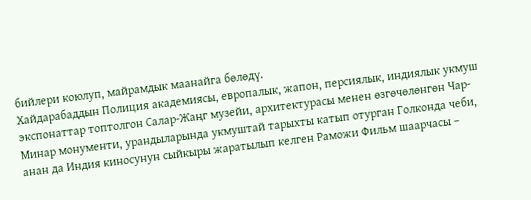бийлери коюлуп, майрамдык маанайга бөлөдү.
Хайдарабаддын Полиция академиясы, европалык, жапон, персиялык, индиялык укмуш экспонаттар топтолгон Салар-Жаңг музейи, архитектурасы менен өзгөчөлөнгөн Чар-Минар монументи, урандыларында укмуштай тарыхты катып отурган Голконда чеби, анан да Индия киносунун сыйкыры жаратылып келген Раможи Фильм шаарчасы –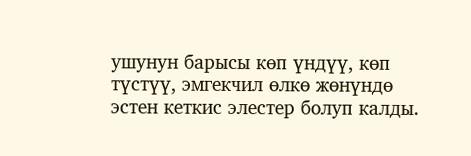ушунун барысы көп үндүү, көп түстүү, эмгекчил өлкө жөнүндө эстен кеткис элестер болуп калды.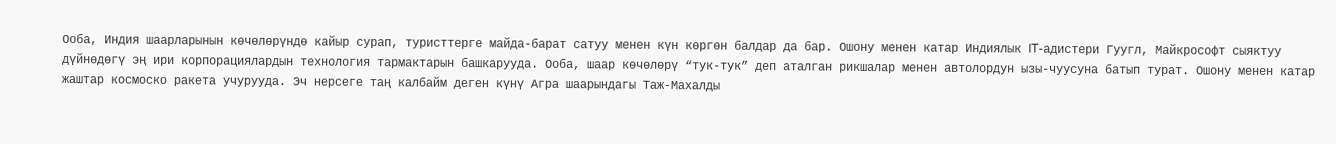Ооба, Индия шаарларынын көчөлөрүндө кайыр сурап, туристтерге майда-барат сатуу менен күн көргөн балдар да бар. Ошону менен катар Индиялык IT-адистери Гуугл, Майкрософт сыяктуу дүйнөдөгү эң ири корпорациялардын технология тармактарын башкарууда. Ооба, шаар көчөлөрү “тук-тук” деп аталган рикшалар менен автолордун ызы-чуусуна батып турат. Ошону менен катар жаштар космоско ракета учурууда. Эч нерсеге таң калбайм деген күнү Агра шаарындагы Таж-Махалды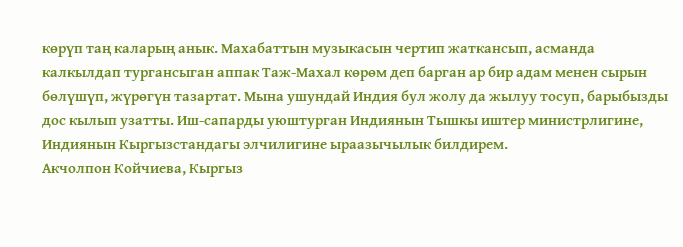көрүп таң каларың анык. Махабаттын музыкасын чертип жаткансып, асманда калкылдап тургансыган аппак Таж-Махал көрөм деп барган ар бир адам менен сырын бөлүшүп, жүрөгүн тазартат. Мына ушундай Индия бул жолу да жылуу тосуп, барыбызды дос кылып узатты. Иш-сапарды уюштурган Индиянын Тышкы иштер министрлигине, Индиянын Кыргызстандагы элчилигине ыраазычылык билдирем.
Акчолпон Койчиева, Кыргыз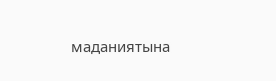маданиятына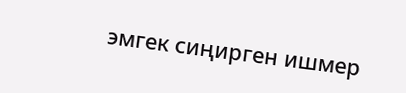эмгек сиңирген ишмер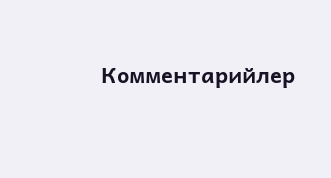Комментарийлер